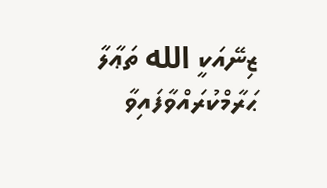ޒިނޭއަކީ الله ތަޢާލާ ޙަރާމްކުރައްވާފައިވާ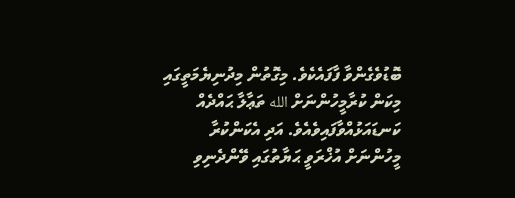ބޮޑުވެގެންވާ ފާފައެކެވެ. މިގޮތުން މިދުނިޔެމަތީގައި މިކަން ކުރާމީހުންނަށް الله ތަޢާލާ ޙައްދެއް ކަނޑައަޅުއްވާފައިވެއެވެ. އަދި އެކަންކުރާ މީހުންނަށް އުޚްރަވީ ޙަޔާތުގައި ވޭންދެނިވި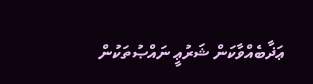ޢަޛާބެއްވާކަން ޝަރުޢީ ނައްޞުތަކުން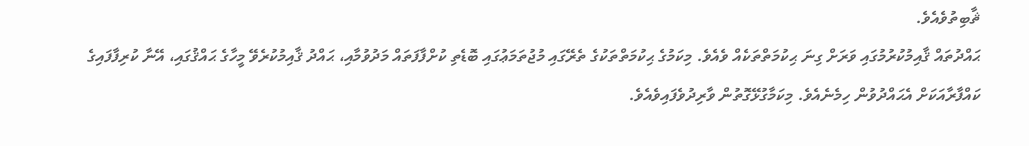ޘާބިތުވެއެވެ.
ޙައްދުތައް ޤާއިމުކުރުމުގައި ވަރަށް ގިނަ ޙިކުމަތްތަކެއް ވެއެވެ. މިކަމުގެ ޙިކުމަތްތަކުގެ ތެރޭގައި މުޖުތަމަޢުގައި ބޮޑެތި ކުށްފާފަތައް މަދުވުމާއި، ޙައްދު ޤާއިމުކުރެވޭ މީހާގެ ޙައްޤުގައި، އޭނާ ކުރިފާފައިގެ ކައްފާރާއަކަށް އެޙައްދުވުން ހިމެނެއެވެ. މިކަމާގުޅޭގޮތުން ވާރިދުވެފައިވެއެވެ.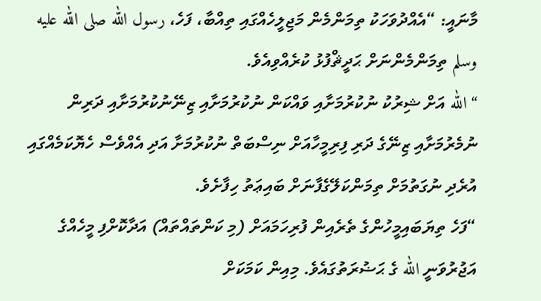މާނައީ: “އެއްދުވަހަކު ތިމަންމެން މަޖިލީހެއްގައި ތިއްބާ، ފަހެ، رسول الله صلى الله عليه وسلم ތިމަންމެންނަށް ޙަދީޘްފުޅު ކުރެއްވިއެވެ.
“الله އަށް ޝިރުކު ނުކުރުމަށާއި ވައްކަން ނުކުރުމަށާއި ޒިނޭނުކުރުމަށާއި ދަރިން ނުމެރުމަށާއި ޒިނޭގެ ދަރި ފިރިމީހާއަށް ނިސްބަތް ނުކުރުމަށާ އަދި އެއްވެސް ހެޔޮކަމެއްގައި އުރެދި ނުގަތުމަށް ތިމަންކަލޭގެފާނަށް ބައިޢަތު ހިފާށެވެ.
“ފަހެ ތިޔަބައިމީހުންގެ ތެރެއިން ފުރިހަމައަށް (މި ކަންތައްތައް) އަދާކޮށްފި މީހެއްގެ އަޖުރުވަނީ الله ގެ ޙަޟުރަތުގައެވެ. މިއިން ކަމަކަށް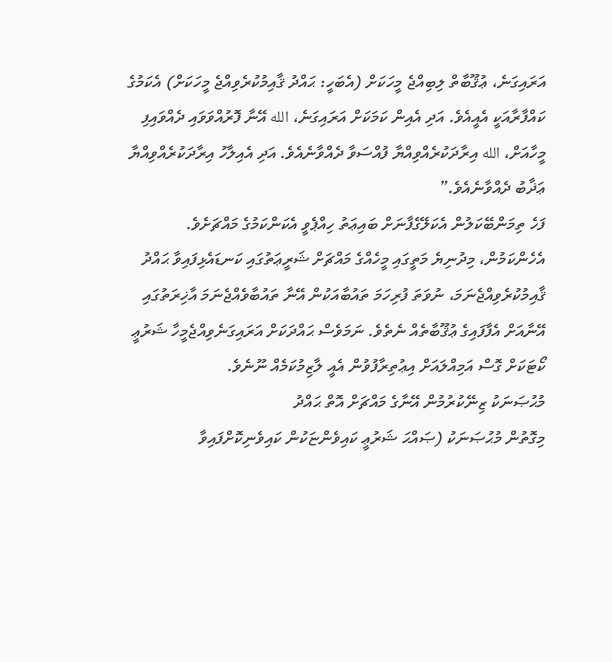އަރައިގަނެ، ޢުޤޫބާތް ލިބިއްޖެ މީހަކަށް (އެބަހީ: ޙައްދު ޤާއިމުކުރެވިއްޖެ މީހަކަށް) އެކަމުގެ ކައްފާރާއަކީ އެއީއެވެ. އަދި އެއިން ކަމަކަށް އަރައިގަނެ، الله އޭނާ ފޮރުއްވަވައި ދެއްވައިފި މީހާއަށް، الله އިރާދަކުރެއްވިއްޔާ ފުއްސަވާ ދެއްވާނެއެވެ. އަދި އެއިލާހު އިރާދަކުރެއްވިއްޔާ ޢަޛާބު ދެއްވާނެއެވެ.”
ފަހެ ތިމަންބޭކަލުން އެކަލޭގެފާނަށް ބައިޢަތު ހިއްޕެވީ އެކަންކަމުގެ މައްޗަށެވެ.
އެހެންކަމުން، މިދުނިޔެ މަތީގައި މީހެއްގެ މައްޗަށް ޝަރީޢަތުގައި ކަނޑައެޅިފައިވާ ޙައްދު ޤާއިމުކުރެވިއްޖެނަމަ، ނުވަތަ ފުރިހަމަ ތައުބާއަކުން އޭނާ ތައުބާވެއްޖެނަމަ އާޚިރަތުގައި އޭނާއަށް އެފާފައިގެ ޢުޤޫބާތެއް ނެތެވެ. ނަމަވެސް ޙައްދަކަށް އަރައިގަނެވިއްޖެމީހާ ޝަރުޢީ ކޯޓަކަށް ގޮސް އަމިއްލައަށް އިޢުތިރާފުވުން އެއީ ލާޒިމުކަމެއް ނޫނެވެ.
މުޙުޞަނަކު ޒިނޭކުރުމުން އޭނާގެ މައްޗަށް އޮތް ޙައްދު
މިގޮތުން މުޙުޞަނަކު (ޞައްޙަ ޝަރުޢީ ކައިވެންޏަކުން ކައިވެނިކޮށްފައިވާ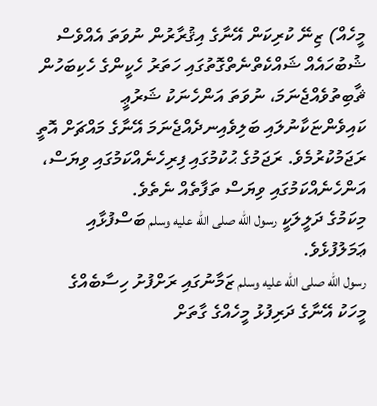މީހެއް) ޒިނޭ ކުރިކަން އޭނާގެ އިޤުރާރުން ނުވަތަ އެއްވެސް ޝުބުހައެއް ޝައްކެތްނެތްގޮތުގައި ހަތަރު ހެކީންގެ ހެކިބަހުން ޘާބިތުވެއްޖެނަމަ، ނުވަތަ އަންހެނަކު ޝަރުޢީ ކައިވެންޏަކާނުލައި ބަލިވެއިނދެއްޖެނަމަ އޭނާގެ މައްޗަށް އޮތީ ރަޖަމުކުރުމެވެ. ރަޖަމުގެ ޙުކުމުގައި ފިރިހެނެއްކަމުގައި ވިޔަސް، އަންހެނެއްކަމުގައި ވިޔަސް ތަފާތެއް ނެތެވެ.
މިކަމުގެ ދަލީލަކީ رسول الله صلى الله عليه وسلم ބަސްފުޅާއި ޢަމަލުފުޅެވެ.
رسول الله صلى الله عليه وسلم ޒަމާނުގައި ރަށްފުށު ހިސާބެއްގެ މީހަކު އޭނާގެ ދަރިފުޅު މީހެއްގެ ގާތަށް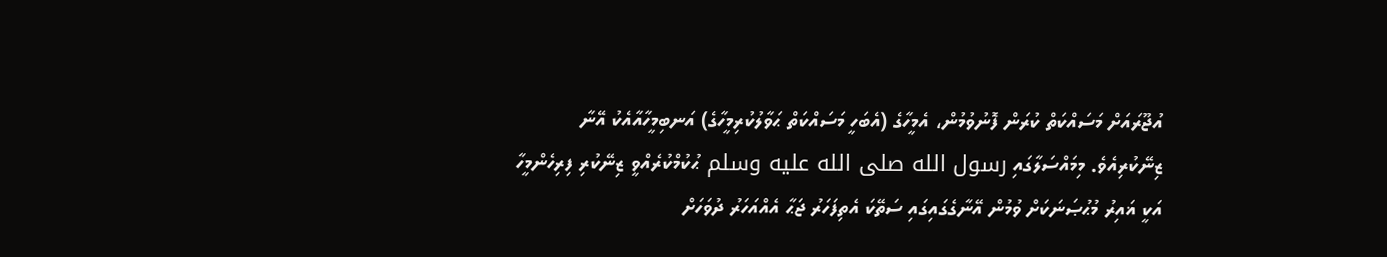އުޖޫރައަށް މަސައްކަތް ކުރަން ފޮނުވުމުން، އެމީހާގެ (އެބަހީ މަސައްކަތް ޙަވާލުކުރިމީހާގެ) އަނބިމީހާއާއެކު އޭނާ ޒިނޭކުރިއެވެ. މިމައްސަލާގައި رسول الله صلى الله عليه وسلم ޙުކުމްކުރެއްވީ ޒިނޭކުރި ފިރިހެންމީހާ އަކީ ޣައިރު މުޙުޞަނަކަށް ވުމުން އޭނާގެގައިގައި ސަތޭކަ އެތިފަހަރު ޖަޙާ އެއްއަހަރު ދުވަހަށް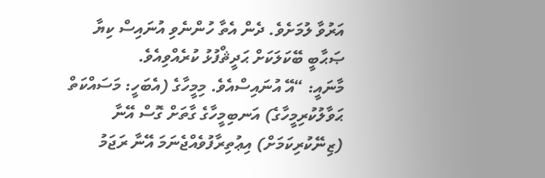އަރުވާ ލުމަށެވެ. ދެން އެތާ ހުންނެވި އުނައިސް ކިޔާ ޞަޙާބީ ބޭކަލަކަށް ޙަދީޘްފުޅު ކުރެއްވިއެވެ.
މާނައީ: “އޭ އުނައިސްއެވެ. މިމީހާގެ (އެބަހީ: މަސައްކަތް ޙަވާލުކުރިމީހާގެ) އަނބިމީހާގެ ގާތަށް ގޮސް އޭނާ (ޒިނޭކުރިކަމަށް) އިޢުތިރާފުވެއްޖެނަމަ އޭނާ ރަޖަމު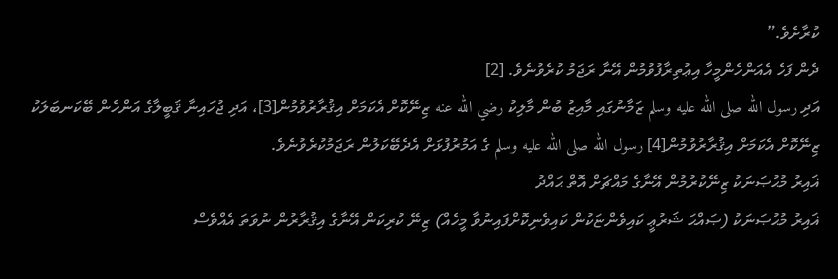ކުރާށެވެ.”
ދެން ފަހެ އެއަންހެންމީހާ އިޢުތިރާފުވުމުން އޭނާ ރަޖަމު ކުރެވުނެވެ. [2]
އަދި رسول الله صلى الله عليه وسلم ޒަމާނުގައި މާއިޒު ބުން މާލިކު رضي الله عنه ޒިނޭކޮށް އެކަމަށް އިޤުރާރުވުމުން[3]، އަދި ޖުހައިނާ ޤަބީލާގެ އަންހެން ބޭކަނބަލަކު ޒިނޭކޮށް އެކަމަށް އިޤުރާރުވުމުން[4] رسول الله صلى الله عليه وسلم ގެ އަމުރުފުޅަށް އެދެބޭކަލުން ރަޖަމުކުރެވުނެވެ.
ޣައިރު މުޙުޞަނަކު ޒިނޭކުރުމުން އޭނާގެ މައްޗަށް އޮތް ޙައްދު
ޣައިރު މުޙުޞަނަކު (ޞައްޙަ ޝަރުޢީ ކައިވެންޏަކުން ކައިވެނިކޮށްފައިނުވާ މީހެއް) ޒިނޭ ކުރިކަން އޭނާގެ އިޤުރާރުން ނުވަތަ އެއްވެސް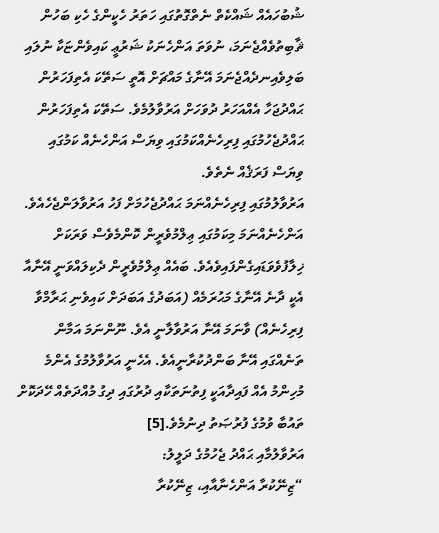ޝުބުހައެއް ޝައްކެތް ނެތްގޮތުގައި ހަތަރު ހެކީންގެ ހެކި ބަހުން ޘާބިތުވެއްޖެނަމަ، ނުވަތަ އަންހެނަކު ޝަރުޢީ ކައިވެންޏަކާ ނުލައި ބަލިވެއިނދެއްޖެނަމަ އޭނާގެ މައްޗަށް އޮތީ ސަތޭކަ އެތިފަހަރުން ޙައްދުޖަހާ އެއްއަހަރު ދުވަހަށް އަރުވާލުމެވެ. ސަތޭކަ އެތިފަހަރުން ޙައްދުޖެހުމުގައި ފިރިހެނެއްކަމުގައި ވިޔަސް އަންހެނެއް ކަމުގައި ވިޔަސް ފަރަޤެއް ނެތެވެ.
އަރުވާލުމުގައި ފިރިހެނެއްނަމަ ޙައްދުޖެހުމަށް ފަހު އަރުވާލަންޖެހެއެވެ. އަންހެނެއްނަމަ މިކަމުގައި ޢިލްމުވެރީން ކޮންމެވެސް ވަރަކަށް ޚިލާފުވެވަޑައިގެންފައިވެއެވެ. ބައެއް ޢިލްމުވެރީން ދެކިލައްވަނީ އޭނާއާ އެކީ ދާނެ އޭނާގެ މަޙުރަމެއް (އަބަދުގެ އަބަދަށް ކައިވެނި ޙަރާމްވާ ފިރިހެނެއް) ވާނަމަ އޭނާ އަރުވާލާނީ އެވެ. ނޫންނަމަ އަމާން ތަނެއްގައި އޭނާ ބަންދުކުރާނީއެވެ. އެހެނީ އަރުވާލުމުގެ އެންމެ މުހިންމު އެއް ފައިދާއަކީ ފިތުނަތަކާއި ދުރުގައި ދިގު މުއްދަތެއް ހޭދަކޮށް ތައުބާ ވުމުގެ ފުރުޞަތު ދިނުމެވެ.[5]
އަރުވާލުމާއި ޙައްދު ޖެހުމުގެ ދަލީލު:
“ޒިނޭކުރާ އަންހެނާއާއި، ޒިނޭކުރާ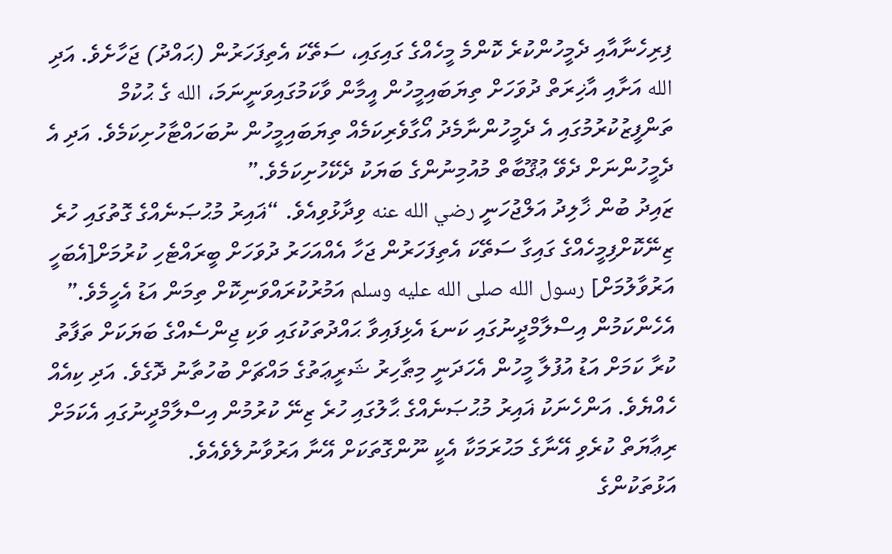ފިރިހެނާއާއި ދެމީހުންކުރެ ކޮންމެ މީހެއްގެ ގައިގައި، ސަތޭކަ އެތިފަހަރުން (ޙައްދު) ޖަހާށެވެ. އަދި الله އަށާއި އާޚިރަތް ދުވަހަށް ތިޔަބައިމީހުން އީމާން ވާކަމުގައިވަނީނަމަ، الله ގެ ޙުކުމް ތަންފީޒުކުރުމުގައި އެ ދެމީހުންނާމެދު އޯގާވެރިކަމެއް ތިޔަބައިމީހުން ނުބަހައްޓާހުށިކަމެވެ. އަދި އެ ދެމީހުންނަށް ދެވޭ ޢުޤޫބާތް މުއުމިނުންގެ ބަޔަކު ދެކޭހުށިކަމެވެ.”
ޒައިދު ބުން ޚާލިދު އަލްޖުހަނީ رضي الله عنه ވިދާޅުވިއެވެ. “ޣައިރު މުޙުޞަނެއްގެ ގޮތުގައި ހުރެ ޒިނޭކޮށްފިމީހެއްގެ ގައިގާ ސަތޭކަ އެތިފަހަރުން ޖަހާ އެއްއަހަރު ދުވަހަށް ބީރައްޓެހި ކުރުމަށް[އެބަހީ އަރުވާލުމަށް] رسول الله صلى الله عليه وسلم އަމުރުކުރައްވަނިކޮށް ތިމަން އަޑު އެހީމެވެ.”
އެހެންކަމުން އިސްލާމްދީނުގައި ކަނޑަ އެޅިފައިވާ ޙައްދުތަކުގައި ވަކި ޖިންސެއްގެ ބަޔަކަށް ތަފާތު ކުރާ ކަމަށް އަޑު އުފުލާ މީހުން އެހަދަނީ މިޠާހިރު ޝަރީޢަތުގެ މައްޗަށް ބުހުތާނު ދޮގެވެ. އަދި ކިއެއް ހެއްޔެވެ. އަންހެނަކު ޣައިރު މުޙުޞަނެއްގެ ޙާލުގައި ހުރެ ޒިނޭ ކުރުމުން އިސްލާމްދީނުގައި އެކަމަށް ރިޢާޔަތް ކުރެވި އޭނާގެ މަޙުރަމަކާ އެކީ ނޫންގޮތަކަށް އޭނާ އަރުވާނުލެވެއެވެ.
އަޅުތަކުންގެ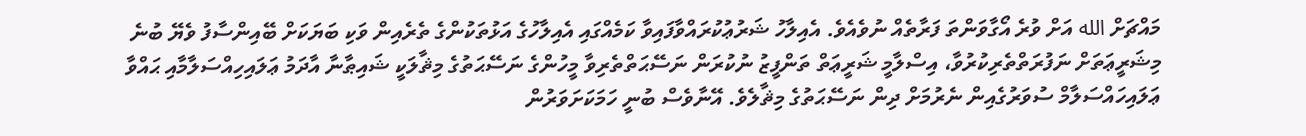މައްޗަށް الله އަށް ވުރެ އޯގާވަންތަ ފަރާތެއް ނުވެއެވެ. އެއިލާހު ޝަރުޢުކުރައްވާފައިވާ ކަމެއްގައި އެއިލާހުގެ އަޅުތަކުންގެ ތެރެއިން ވަކި ބަޔަކަށް ބޭއިންސާފު ވެޔޭ ބުނެ މިޝަރީޢަތަށް ނަފުރަތްތެރިކުރުވާ، އިސްލާމީ ޝަރީޢަތް ތަންފީޒު ނުކުރަން ނަސޭޙަތްތެރިވާ މީހުންގެ ނަސޭޙަތުގެ މިޘާލަކީ ޝައިޠާނާ އާދަމު ޢަލައިހިއްސަލާމާއި ޙައްވާ ޢަލައިހައްސަލާމް ސުވަރުގެއިން ނެރުމަށް ދިން ނަސޭޙަތުގެ މިޘާލެވެ. އޭނާވެސް ބުނީ ހަމަކަށަވަރުން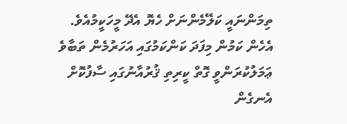ތިމަންނައީ ކަލޭމެންނަށް ހެޔޮ އެދޭ މީހަކީމުއެވެ.
އެހެން ކަމުން މިފަދަ ކަންކަމުގައި އަހަރުމެން ތަބާވެ ޢަމަލުކުރަންވީ ގޮތް ކީރިތި ޤުރުއާނުގައި ސާފުކޮށް އެނގެން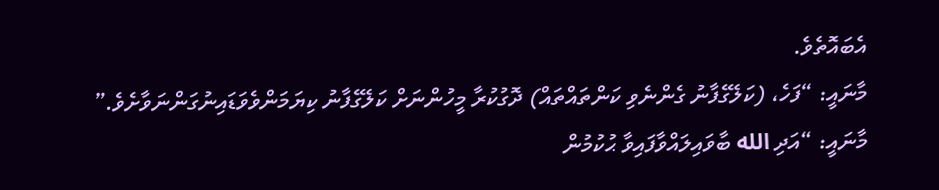އެބައޮތެވެ.
މާނައީ: “ފަހެ، (ކަލޭގެފާނު ގެންނެވި ކަންތައްތައް) ދޮގުކުރާ މީހުންނަށް ކަލޭގެފާނު ކިޔަމަންވެވަޑައިނުގަންނަވާށެވެ.”
މާނައީ: “އަދި الله ބާވައިލައްވާފައިވާ ޙުކުމުން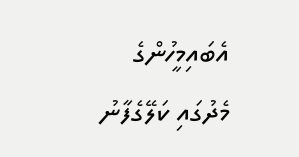އެބައިމީހުންގެ މެދުގައި ކަލޭގެފާނު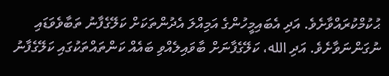ޙުކުމްކުރައްވާށެވެ. އަދި އެބައިމީހުންގެ އަމިއްލަ އެދުންތަކަށް ކަލޭގެފާނު ތަބާވެވަޑައި ނުގަންނަވާށެވެ. އަދި الله، ކަލޭގެފާނަށް ބާވައިލެއްވި ބައެއް ކަންތައްތަކުގައި ކަލޭގެފާނު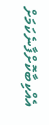އެއްކިބާކޮށްފާނެކަމަށް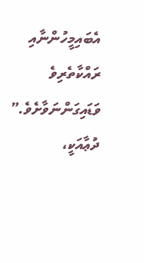އެބައިމީހުންނާއި ރައްކާތެރިވެ ވަޑައިގަންނަވާށެވެ.”
ދުޢާއަކީ،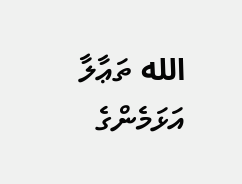الله ތަޢާލާ އަޅަމެންގެ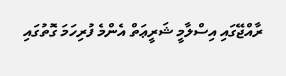ރާއްޖޭގައި އިސްލާމީ ޝަރީޢަތް އެންމެ ފުރިހަމަ ގޮތުގައި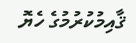ޤާއިމުކުރުމުގެ ހެޔޮ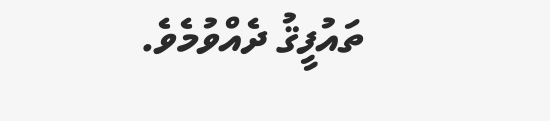ތައުފީޤު ދެއްވުމެވެ.